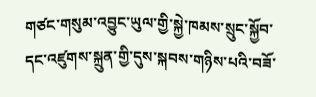གཙང་གསུམ་འབྱུང་ཡུལ་གྱི་སྐྱེ་ཁམས་སྲུང་སྐྱོབ་དང་འཛུགས་སྐྲུན་གྱི་དུས་སྐབས་གཉིས་པའི་བཟོ་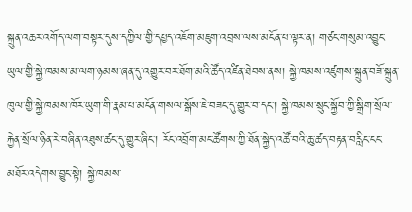སྐྲུན་འཆར་འགོད་ལག་བསྟར་དུས་དཀྱིལ་གྱི་དཔྱད་འཇོག་མཇུག་འབྲས་ལས་མངོན་པ་ལྟར་ན། གཙང་གསུམ་འབྱུང་ཡུལ་གྱི་སྐྱེ་ཁམས་མ་ལག་ཉམས་ཞན་དུ་འགྱུར་བར་ཐོག་མའི་ཚོད་འཛིན་ཐེབས་ནས། སྐྱེ་ཁམས་འཛུགས་སྐྲུན་བཟོ་སྐྲུན་ཁུལ་གྱི་སྐྱེ་ཁམས་ཁོར་ཡུག་གི་རྣམ་པ་མངོན་གསལ་སྒོས་ཇེ་བཟང་དུ་གྱུར་བ་དང་། སྐྱེ་ཁམས་སྲུང་སྐྱོབ་ཀྱི་སྒྲིག་སྲོལ་རྐྱེན་སྲོལ་ཉིན་རེ་བཞིན་འཐུས་ཚང་དུ་གྱུར་ཞིང་། རོང་འབྲོག་མང་ཚོགས་ཀྱི་ཐོན་སྐྱེད་འཚོ་བའི་ཆུ་ཚད་བརྟན་བརླིང་ངང་མཐོར་འདེགས་བྱུང་སྟེ། སྐྱེ་ཁམས་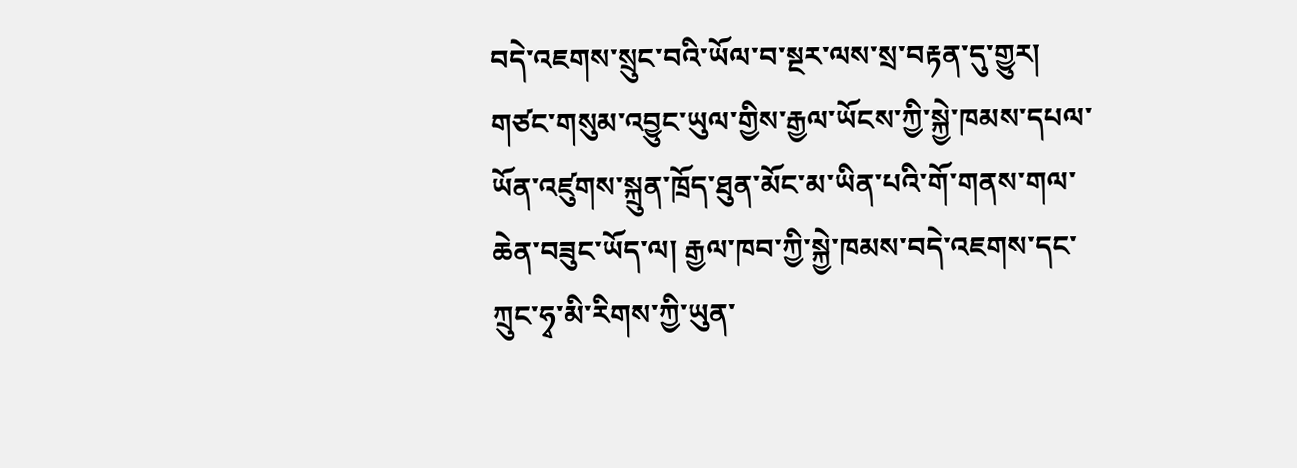བདེ་འཇགས་སྲུང་བའི་ཡོལ་བ་སྔར་ལས་སྲ་བརྟན་དུ་གྱུར།
གཙང་གསུམ་འབྱུང་ཡུལ་གྱིས་རྒྱལ་ཡོངས་ཀྱི་སྐྱེ་ཁམས་དཔལ་ཡོན་འཛུགས་སྐྲུན་ཁྲོད་ཐུན་མོང་མ་ཡིན་པའི་གོ་གནས་གལ་ཆེན་བཟུང་ཡོད་ལ། རྒྱལ་ཁབ་ཀྱི་སྐྱེ་ཁམས་བདེ་འཇགས་དང་ཀྲུང་ཧྭ་མི་རིགས་ཀྱི་ཡུན་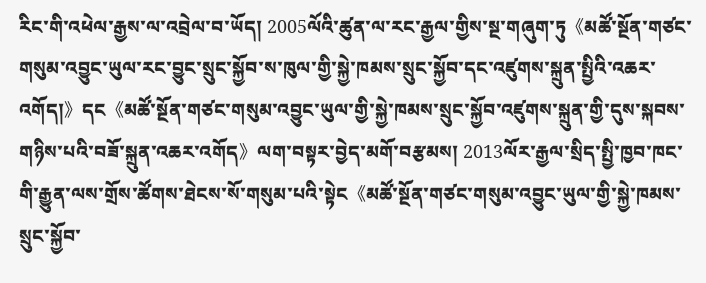རིང་གི་འཕེལ་རྒྱས་ལ་འབྲེལ་བ་ཡོད། 2005ལོའི་ཚུན་ལ་རང་རྒྱལ་གྱིས་སྔ་གཞུག་ཏུ《མཚོ་སྔོན་གཙང་གསུམ་འབྱུང་ཡུལ་རང་བྱུང་སྲུང་སྐྱོབ་ས་ཁུལ་གྱི་སྐྱེ་ཁམས་སྲུང་སྐྱོབ་དང་འཛུགས་སྐྲུན་སྤྱིའི་འཆར་འགོད།》དང《མཚོ་སྔོན་གཙང་གསུམ་འབྱུང་ཡུལ་གྱི་སྐྱེ་ཁམས་སྲུང་སྐྱོབ་འཛུགས་སྐྲུན་གྱི་དུས་སྐབས་གཉིས་པའི་བཟོ་སྐྲུན་འཆར་འགོད》ལག་བསྟར་བྱེད་མགོ་བརྩམས། 2013ལོར་རྒྱལ་སྲིད་སྤྱི་ཁྱབ་ཁང་གི་རྒྱུན་ལས་གྲོས་ཚོགས་ཐེངས་སོ་གསུམ་པའི་སྟེང《མཚོ་སྔོན་གཙང་གསུམ་འབྱུང་ཡུལ་གྱི་སྐྱེ་ཁམས་སྲུང་སྐྱོབ་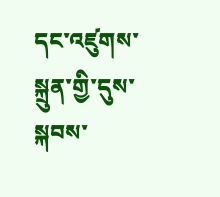དང་འཛུགས་སྐྲུན་གྱི་དུས་སྐབས་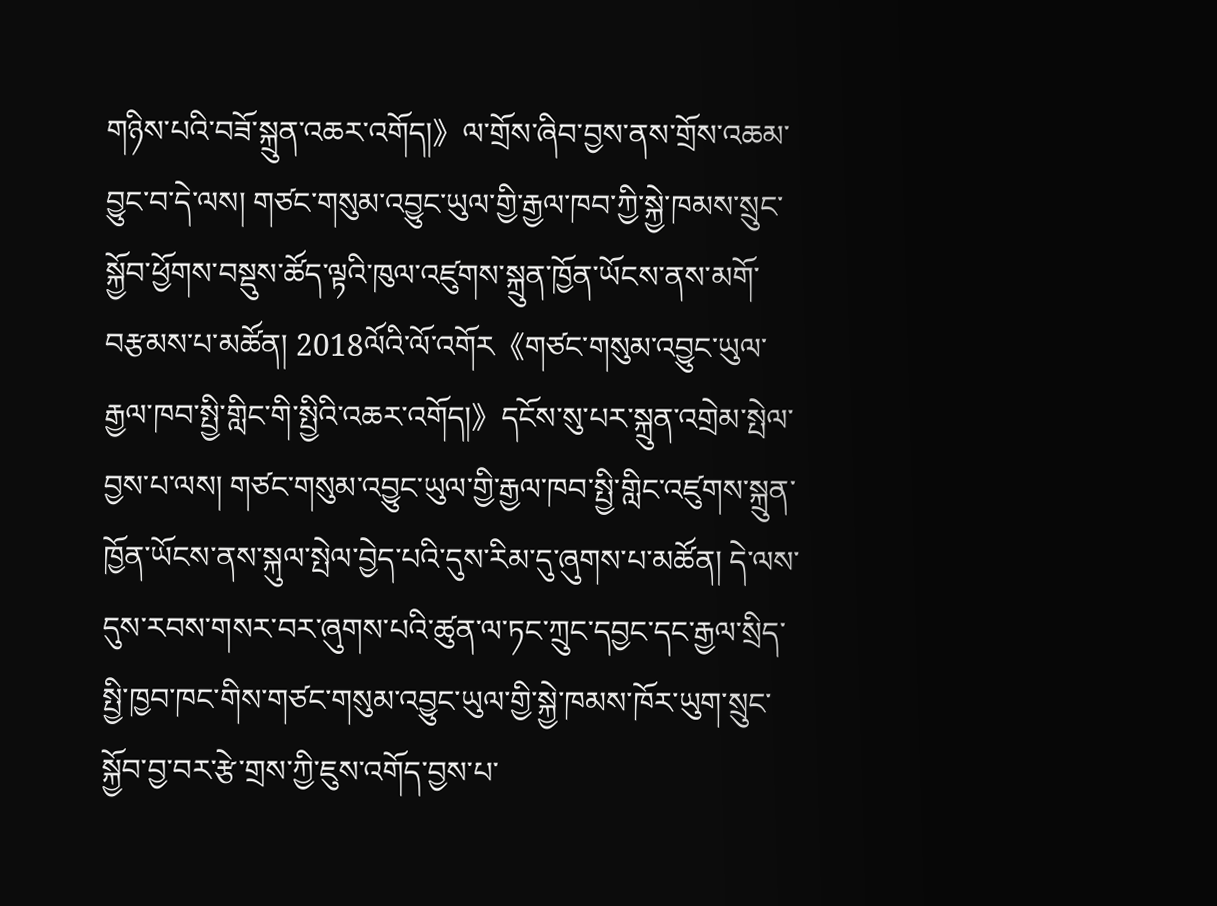གཉིས་པའི་བཟོ་སྐྲུན་འཆར་འགོད།》ལ་གྲོས་ཞིབ་བྱས་ནས་གྲོས་འཆམ་བྱུང་བ་དེ་ལས། གཙང་གསུམ་འབྱུང་ཡུལ་གྱི་རྒྱལ་ཁབ་ཀྱི་སྐྱེ་ཁམས་སྲུང་སྐྱོབ་ཕྱོགས་བསྡུས་ཚོད་ལྟའི་ཁུལ་འཛུགས་སྐྲུན་ཁྱོན་ཡོངས་ནས་མགོ་བརྩམས་པ་མཚོན། 2018ལོའི་ལོ་འགོར《གཙང་གསུམ་འབྱུང་ཡུལ་རྒྱལ་ཁབ་སྤྱི་གླིང་གི་སྤྱིའི་འཆར་འགོད།》དངོས་སུ་པར་སྐྲུན་འགྲེམ་སྤེལ་བྱས་པ་ལས། གཙང་གསུམ་འབྱུང་ཡུལ་གྱི་རྒྱལ་ཁབ་སྤྱི་གླིང་འཛུགས་སྐྲུན་ཁྱོན་ཡོངས་ནས་སྐུལ་སྤེལ་བྱེད་པའི་དུས་རིམ་དུ་ཞུགས་པ་མཚོན། དེ་ལས་དུས་རབས་གསར་བར་ཞུགས་པའི་ཚུན་ལ་ཏང་ཀྲུང་དབྱང་དང་རྒྱལ་སྲིད་སྤྱི་ཁྱབ་ཁང་གིས་གཙང་གསུམ་འབྱུང་ཡུལ་གྱི་སྐྱེ་ཁམས་ཁོར་ཡུག་སྲུང་སྐྱོབ་བྱ་བར་རྩེ་གྲས་ཀྱི་ཇུས་འགོད་བྱས་པ་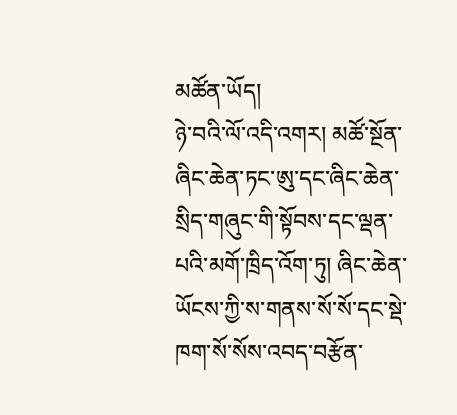མཚོན་ཡོད།
ཉེ་བའི་ལོ་འདི་འགར། མཚོ་སྔོན་ཞིང་ཆེན་ཏང་ཨུ་དང་ཞིང་ཆེན་སྲིད་གཞུང་གི་སྟོབས་དང་ལྡན་པའི་མགོ་ཁྲིད་འོག་ཏུ། ཞིང་ཆེན་ཡོངས་ཀྱི་ས་གནས་སོ་སོ་དང་སྡེ་ཁག་སོ་སོས་འབད་བརྩོན་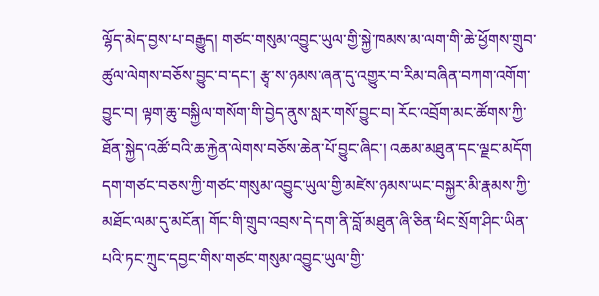ལྷོད་མེད་བྱས་པ་བརྒྱུད། གཙང་གསུམ་འབྱུང་ཡུལ་གྱི་སྐྱེ་ཁམས་མ་ལག་གི་ཆེ་ཕྱོགས་གྲུབ་ཚུལ་ལེགས་བཅོས་བྱུང་བ་དང་། རྩྭ་ས་ཉམས་ཞན་དུ་འགྱུར་བ་རིམ་བཞིན་བཀག་འགོག་བྱུང་བ། ལྟག་ཆུ་བསྐྱིལ་གསོག་གི་བྱེད་ནུས་སླར་གསོ་བྱུང་བ། རོང་འབྲོག་མང་ཚོགས་ཀྱི་ཐོན་སྐྱེད་འཚོ་བའི་ཆ་རྐྱེན་ལེགས་བཅོས་ཆེན་པོ་བྱུང་ཞིང་། འཆམ་མཐུན་དང་ལྗང་མདོག དག་གཙང་བཅས་ཀྱི་གཙང་གསུམ་འབྱུང་ཡུལ་གྱི་མཛེས་ཉམས་ཡང་བསྐྱར་མི་རྣམས་ཀྱི་མཐོང་ལམ་དུ་མངོན། གོང་གི་གྲུབ་འབྲས་དེ་དག་ནི་བློ་མཐུན་ཞི་ཅིན་ཕིང་སྲོག་ཤིང་ཡིན་པའི་ཏང་ཀྲུང་དབྱང་གིས་གཙང་གསུམ་འབྱུང་ཡུལ་གྱི་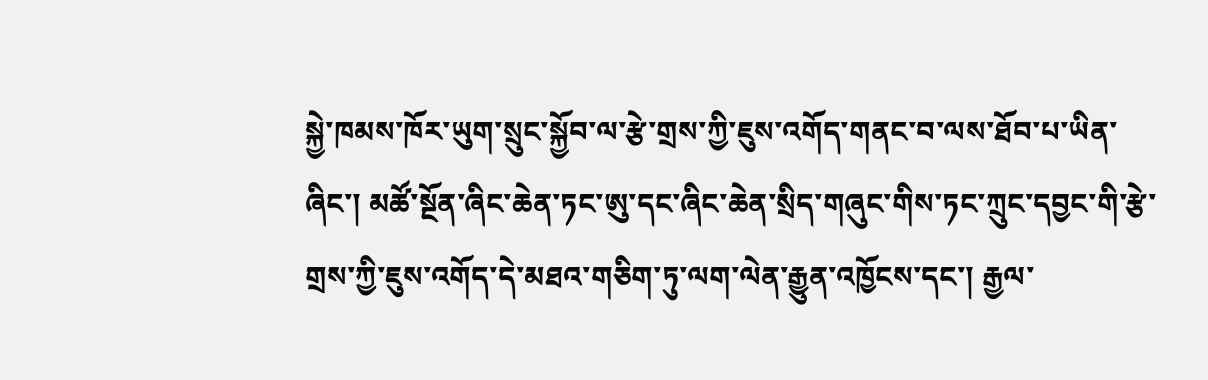སྐྱེ་ཁམས་ཁོར་ཡུག་སྲུང་སྐྱོབ་ལ་རྩེ་གྲས་ཀྱི་ཇུས་འགོད་གནང་བ་ལས་ཐོབ་པ་ཡིན་ཞིང་། མཚོ་སྔོན་ཞིང་ཆེན་ཏང་ཨུ་དང་ཞིང་ཆེན་སྲིད་གཞུང་གིས་ཏང་ཀྲུང་དབྱང་གི་རྩེ་གྲས་ཀྱི་ཇུས་འགོད་དེ་མཐའ་གཅིག་ཏུ་ལག་ལེན་རྒྱུན་འཁྱོངས་དང་། རྒྱལ་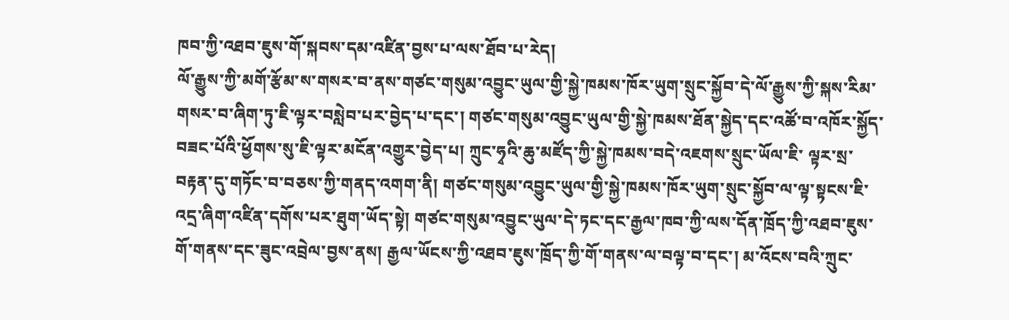ཁབ་ཀྱི་འཐབ་ཇུས་གོ་སྐབས་དམ་འཛིན་བྱས་པ་ལས་ཐོབ་པ་རེད།
ལོ་རྒྱུས་ཀྱི་མགོ་རྩོམ་ས་གསར་བ་ནས་གཙང་གསུམ་འབྱུང་ཡུལ་གྱི་སྐྱེ་ཁམས་ཁོར་ཡུག་སྲུང་སྐྱོབ་དེ་ལོ་རྒྱུས་ཀྱི་སྐས་རིམ་གསར་བ་ཞིག་ཏུ་ཇི་ལྟར་བསླེབ་པར་བྱེད་པ་དང་། གཙང་གསུམ་འབྱུང་ཡུལ་གྱི་སྐྱེ་ཁམས་ཐོན་སྐྱེད་དང་འཚོ་བ་འཁོར་སྐྱོད་བཟང་པོའི་ཕྱོགས་སུ་ཇི་ལྟར་མངོན་འགྱུར་བྱེད་པ། ཀྲུང་ཧྭའི་ཆུ་མཛོད་ཀྱི་སྐྱེ་ཁམས་བདེ་འཇགས་སྲུང་ཡོལ་ཇི་ ལྟར་སྲ་བརྟན་དུ་གཏོང་བ་བཅས་ཀྱི་གནད་འགག་ནི། གཙང་གསུམ་འབྱུང་ཡུལ་གྱི་སྐྱེ་ཁམས་ཁོར་ཡུག་སྲུང་སྐྱོབ་ལ་ལྟ་སྟངས་ཇི་འདྲ་ཞིག་འཛིན་དགོས་པར་ཐུག་ཡོད་སྟེ། གཙང་གསུམ་འབྱུང་ཡུལ་དེ་ཏང་དང་རྒྱལ་ཁབ་ཀྱི་ལས་དོན་ཁྲོད་ཀྱི་འཐབ་ཇུས་གོ་གནས་དང་ཟུང་འབྲེལ་བྱས་ནས། རྒྱལ་ཡོངས་ཀྱི་འཐབ་ཇུས་ཁྲོད་ཀྱི་གོ་གནས་ལ་བལྟ་བ་དང་། མ་འོངས་བའི་ཀྲུང་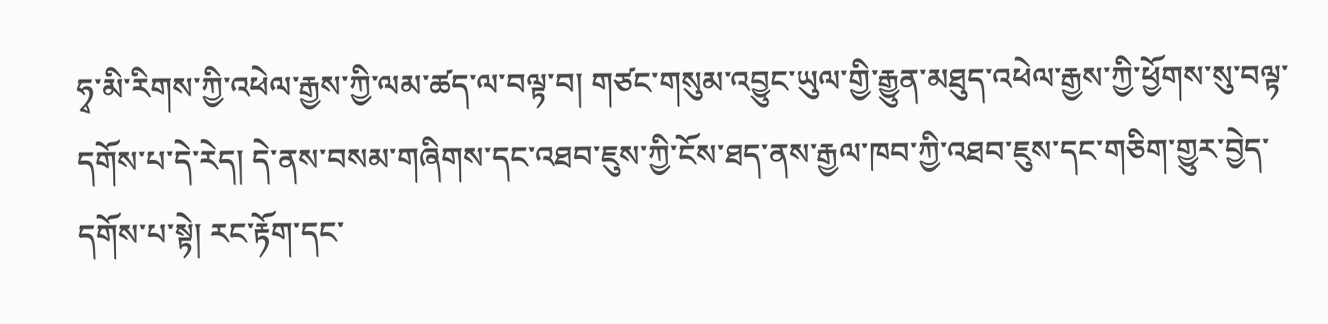ཧྭ་མི་རིགས་ཀྱི་འཕེལ་རྒྱས་ཀྱི་ལམ་ཚད་ལ་བལྟ་བ། གཙང་གསུམ་འབྱུང་ཡུལ་གྱི་རྒྱུན་མཐུད་འཕེལ་རྒྱས་ཀྱི་ཕྱོགས་སུ་བལྟ་དགོས་པ་དེ་རེད། དེ་ནས་བསམ་གཞིགས་དང་འཐབ་ཇུས་ཀྱི་ངོས་ཐད་ནས་རྒྱལ་ཁབ་ཀྱི་འཐབ་ཇུས་དང་གཅིག་གྱུར་བྱེད་དགོས་པ་སྟེ། རང་རྟོག་དང་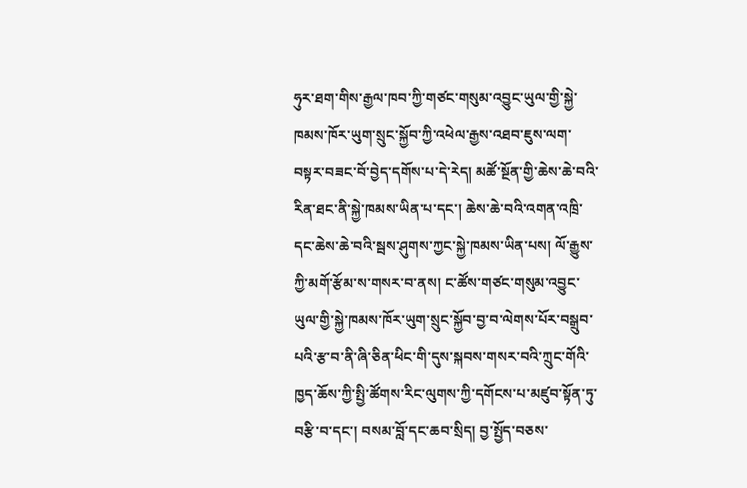ཧུར་ཐག་གིས་རྒྱལ་ཁབ་ཀྱི་གཙང་གསུམ་འབྱུང་ཡུལ་གྱི་སྐྱེ་ཁམས་ཁོར་ཡུག་སྲུང་སྐྱོབ་ཀྱི་འཕེལ་རྒྱས་འཐབ་ཇུས་ལག་བསྟར་བཟང་བོ་བྱེད་དགོས་པ་དེ་རེད། མཚོ་སྔོན་གྱི་ཆེས་ཆེ་བའི་རིན་ཐང་ནི་སྐྱེ་ཁམས་ཡིན་པ་དང་། ཆེས་ཆེ་བའི་འགན་འཁྲི་དང་ཆེས་ཆེ་བའི་སྦས་ཤུགས་ཀྱང་སྐྱེ་ཁམས་ཡིན་པས། ལོ་རྒྱུས་ཀྱི་མགོ་རྩོམ་ས་གསར་བ་ནས། ང་ཚོས་གཙང་གསུམ་འབྱུང་ཡུལ་གྱི་སྐྱེ་ཁམས་ཁོར་ཡུག་སྲུང་སྐྱོབ་བྱ་བ་ལེགས་པོར་བསྒྲུབ་པའི་རྩ་བ་ནི་ཞི་ཅིན་ཕིང་གི་དུས་སྐབས་གསར་བའི་ཀྲུང་གོའི་ཁྱད་ཆོས་ཀྱི་སྤྱི་ཚོགས་རིང་ལུགས་ཀྱི་དགོངས་པ་མཛུབ་སྟོན་ཏུ་བརྩི་བ་དང་། བསམ་བློ་དང་ཆབ་སྲིད། བྱ་སྤྱོད་བཅས་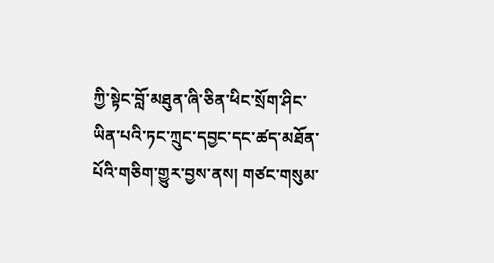ཀྱི་སྟེང་བློ་མཐུན་ཞི་ཅིན་ཕིང་སྲོག་ཤིང་ཡིན་པའི་ཏང་ཀྲུང་དབྱང་དང་ཚད་མཐོན་པོའི་གཅིག་གྱུར་བྱས་ནས། གཙང་གསུམ་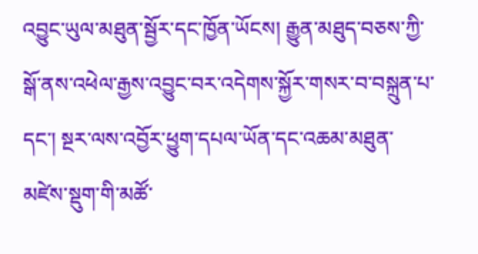འབྱུང་ཡུལ་མཐུན་སྦྱོར་དང་ཁྱོན་ཡོངས། རྒྱུན་མཐུད་བཅས་ཀྱི་སྒོ་ནས་འཕེལ་རྒྱས་འབྱུང་བར་འདེགས་སྐྱོར་གསར་བ་བསྐྲུན་པ་དང་། སྔར་ལས་འབྱོར་ཕྱུག་དཔལ་ཡོན་དང་འཆམ་མཐུན་མཛེས་སྡུག་གི་མཚོ་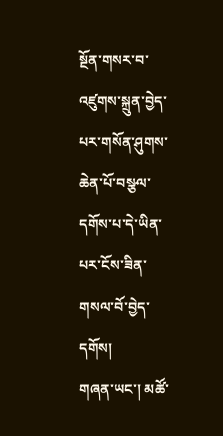སྔོན་གསར་བ་འཛུགས་སྐྲུན་བྱེད་པར་གསོན་ཤུགས་ཆེན་པོ་བསྩལ་དགོས་པ་དེ་ཡིན་པར་ངོས་ཟིན་གསལ་བོ་བྱེད་དགོས།
གཞན་ཡང་། མཚོ་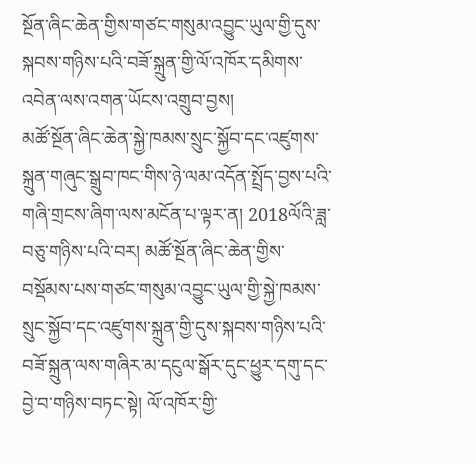སྔོན་ཞིང་ཆེན་གྱིས་གཙང་གསུམ་འབྱུང་ཡུལ་གྱི་དུས་སྐབས་གཉིས་པའི་བཟོ་སྐྲུན་གྱི་ལོ་འཁོར་དམིགས་འབེན་ལས་འགན་ཡོངས་འགྲུབ་བྱས།
མཚོ་སྔོན་ཞིང་ཆེན་སྐྱེ་ཁམས་སྲུང་སྐྱོབ་དང་འཛུགས་སྐྲུན་གཞུང་སྒྲུབ་ཁང་གིས་ཉེ་ལམ་འདོན་སྤྲོད་བྱས་པའི་གཞི་གྲངས་ཞིག་ལས་མངོན་པ་ལྟར་ན། 2018ལོའི་ཟླ་བཅུ་གཉིས་པའི་བར། མཚོ་སྔོན་ཞིང་ཆེན་གྱིས་བསྡོམས་པས་གཙང་གསུམ་འབྱུང་ཡུལ་གྱི་སྐྱེ་ཁམས་སྲུང་སྐྱོབ་དང་འཛུགས་སྐྲུན་གྱི་དུས་སྐབས་གཉིས་པའི་བཟོ་སྐྲུན་ལས་གཞིར་མ་དངུལ་སྒོར་དུང་ཕྱུར་དགུ་དང་བྱེ་བ་གཉིས་བཏང་སྟེ། ལོ་འཁོར་གྱི་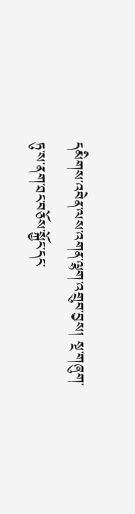དམིགས་འབེན་ལས་འགན་ལྷག་འགྲུབ་བྱས། སྔ་གཞུག་ཏུ་ས་ནག་ཐང་བཅོས་སྐྱོང་དང་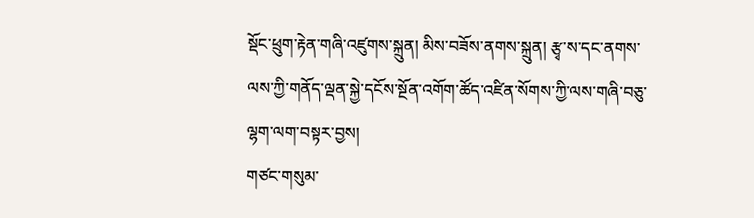སྡོང་ཕྲུག་རྟེན་གཞི་འཛུགས་སྐྲུན། མིས་བཟོས་ནགས་སྐྲུན། རྩྭ་ས་དང་ནགས་ལས་ཀྱི་གནོད་ལྡན་སྐྱེ་དངོས་སྔོན་འགོག་ཚོད་འཛིན་སོགས་ཀྱི་ལས་གཞི་བཅུ་ལྷག་ལག་བསྟར་བྱས།
གཙང་གསུམ་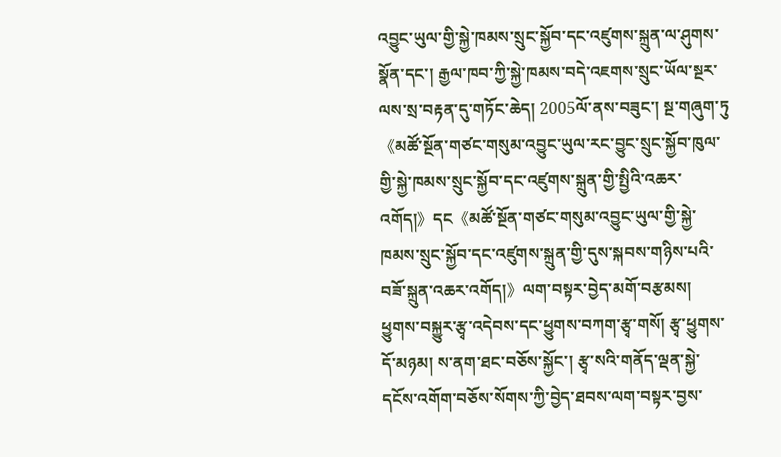འབྱུང་ཡུལ་གྱི་སྐྱེ་ཁམས་སྲུང་སྐྱོབ་དང་འཛུགས་སྐྲུན་ལ་ཤུགས་སྣོན་དང་། རྒྱལ་ཁབ་ཀྱི་སྐྱེ་ཁམས་བདེ་འཇགས་སྲུང་ཡོལ་སྔར་ལས་སྲ་བརྟན་དུ་གཏོང་ཆེད། 2005ལོ་ནས་བཟུང་། སྔ་གཞུག་ཏུ《མཚོ་སྔོན་གཙང་གསུམ་འབྱུང་ཡུལ་རང་བྱུང་སྲུང་སྐྱོབ་ཁུལ་གྱི་སྐྱེ་ཁམས་སྲུང་སྐྱོབ་དང་འཛུགས་སྐྲུན་གྱི་སྤྱིའི་འཆར་འགོད།》དང《མཚོ་སྔོན་གཙང་གསུམ་འབྱུང་ཡུལ་གྱི་སྐྱེ་ཁམས་སྲུང་སྐྱོབ་དང་འཛུགས་སྐྲུན་གྱི་དུས་སྐབས་གཉིས་པའི་བཟོ་སྐྲུན་འཆར་འགོད།》ལག་བསྟར་བྱེད་མགོ་བརྩམས། ཕྱུགས་བསྐྱུར་རྩྭ་འདེབས་དང་ཕྱུགས་བཀག་རྩྭ་གསོ། རྩྭ་ཕྱུགས་དོ་མཉམ། ས་ནག་ཐང་བཅོས་སྐྱོང་། རྩྭ་སའི་གནོད་ལྡན་སྐྱེ་དངོས་འགོག་བཅོས་སོགས་ཀྱི་བྱེད་ཐབས་ལག་བསྟར་བྱས་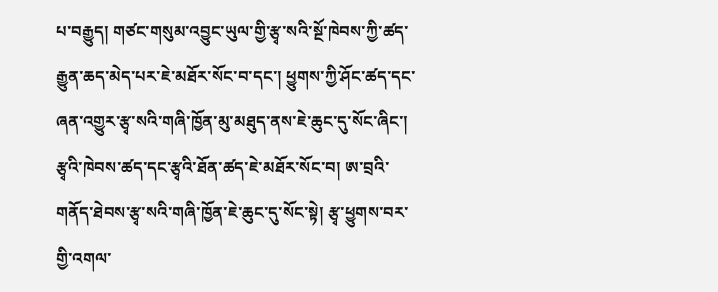པ་བརྒྱུད། གཙང་གསུམ་འབྱུང་ཡུལ་གྱི་རྩྭ་སའི་སྔོ་ཁེབས་ཀྱི་ཚད་རྒྱུན་ཆད་མེད་པར་ཇེ་མཐོར་སོང་བ་དང་། ཕྱུགས་ཀྱི་ཤོང་ཚད་དང་ཞན་འགྱུར་རྩྭ་སའི་གཞི་ཁྱོན་མུ་མཐུད་ནས་ཇེ་ཆུང་དུ་སོང་ཞིང་། རྩྭའི་ཁེབས་ཚད་དང་རྩྭའི་ཐོན་ཚད་ཇེ་མཐོར་སོང་བ། ཨ་བྲའི་གནོད་ཐེབས་རྩྭ་སའི་གཞི་ཁྱོན་ཇེ་ཆུང་དུ་སོང་སྟེ། རྩྭ་ཕྱུགས་བར་གྱི་འགལ་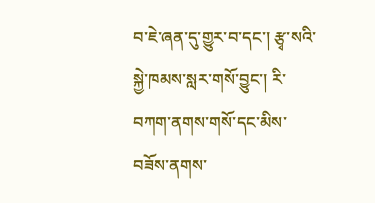བ་ཇེ་ཞན་དུ་གྱུར་བ་དང་། རྩྭ་སའི་སྐྱེ་ཁམས་སླར་གསོ་བྱུང་། རི་བཀག་ནགས་གསོ་དང་མིས་བཟོས་ནགས་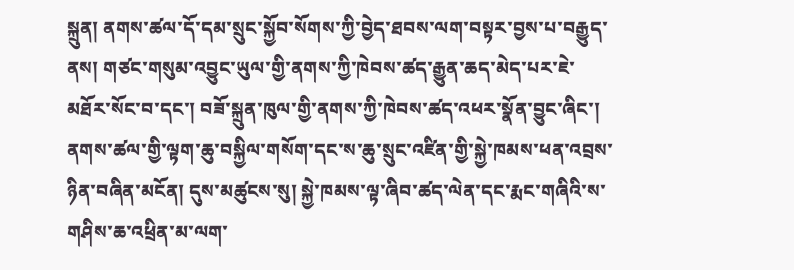སྐྲུན། ནགས་ཚལ་དོ་དམ་སྲུང་སྐྱོབ་སོགས་ཀྱི་བྱེད་ཐབས་ལག་བསྟར་བྱས་པ་བརྒྱུད་ནས། གཙང་གསུམ་འབྱུང་ཡུལ་གྱི་ནགས་ཀྱི་ཁེབས་ཚད་རྒྱུན་ཆད་མེད་པར་ཇེ་མཐོར་སོང་བ་དང་། བཟོ་སྐྲུན་ཁུལ་གྱི་ནགས་ཀྱི་ཁེབས་ཚད་འཕར་སྣོན་བྱུང་ཞིང་། ནགས་ཚལ་གྱི་ལྟག་ཆུ་བསྐྱིལ་གསོག་དང་ས་ཆུ་སྲུང་འཛིན་གྱི་སྐྱེ་ཁམས་ཕན་འབྲས་ཉིན་བཞིན་མངོན། དུས་མཚུངས་སུ། སྐྱེ་ཁམས་ལྟ་ཞིབ་ཚད་ལེན་དང་རྨང་གཞིའི་ས་གཤིས་ཆ་འཕྲིན་མ་ལག་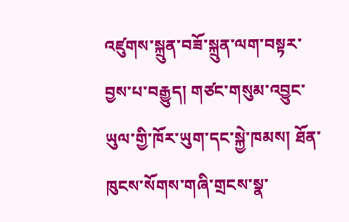འཛུགས་སྐྲུན་བཟོ་སྐྲུན་ལག་བསྟར་བྱས་པ་བརྒྱུད། གཙང་གསུམ་འབྱུང་ཡུལ་གྱི་ཁོར་ཡུག་དང་སྐྱེ་ཁམས། ཐོན་ཁུངས་སོགས་གཞི་གྲངས་སྣ་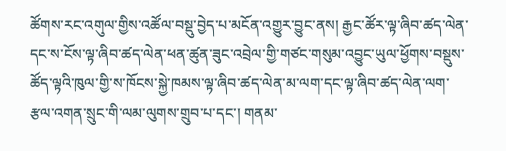ཚོགས་རང་འགུལ་གྱིས་འཚོལ་བསྡུ་བྱེད་པ་མངོན་འགྱུར་བྱུང་ནས། རྒྱང་ཚོར་ལྟ་ཞིབ་ཚད་ལེན་དང་ས་ངོས་ལྟ་ཞིབ་ཚད་ལེན་ཕན་ཚུན་ཟུང་འབྲེལ་གྱི་གཙང་གསུམ་འབྱུང་ཡུལ་ཕྱོགས་བསྡུས་ཚོད་ལྟའི་ཁུལ་གྱི་ས་ཁོངས་སྐྱེ་ཁམས་ལྟ་ཞིབ་ཚད་ལེན་མ་ལག་དང་ལྟ་ཞིབ་ཚད་ལེན་ལག་རྩལ་འགན་སྲུང་གི་ལམ་ལུགས་གྲུབ་པ་དང་། གནམ་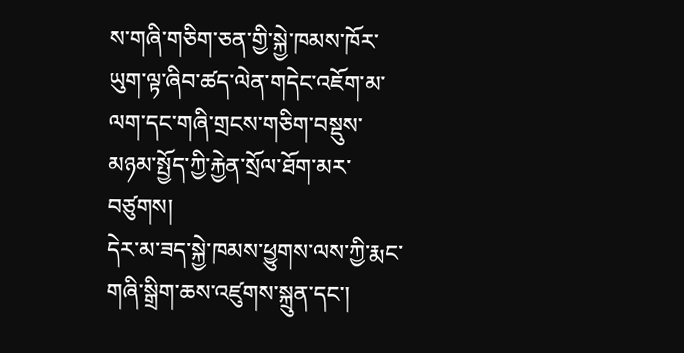ས་གཞི་གཅིག་ཅན་གྱི་སྐྱེ་ཁམས་ཁོར་ཡུག་ལྟ་ཞིབ་ཚད་ལེན་གདེང་འཇོག་མ་ལག་དང་གཞི་གྲངས་གཅིག་བསྡུས་མཉམ་སྤྱོད་ཀྱི་རྐྱེན་སྲོལ་ཐོག་མར་བཙུགས།
དེར་མ་ཟད་སྐྱེ་ཁམས་ཕྱུགས་ལས་ཀྱི་རྨང་གཞི་སྒྲིག་ཆས་འཛུགས་སྐྲུན་དང་།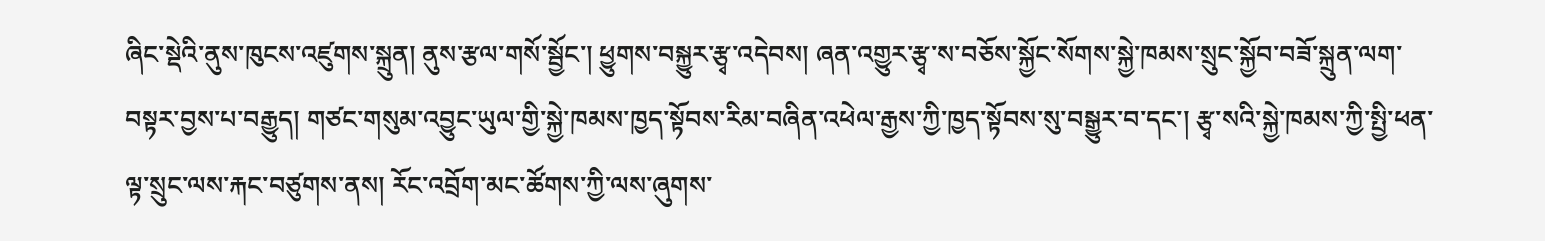ཞིང་སྡེའི་ནུས་ཁུངས་འཛུགས་སྐྲུན། ནུས་རྩལ་གསོ་སྦྱོང་། ཕྱུགས་བསྐྱུར་རྩྭ་འདེབས། ཞན་འགྱུར་རྩྭ་ས་བཅོས་སྐྱོང་སོགས་སྐྱེ་ཁམས་སྲུང་སྐྱོབ་བཟོ་སྐྲུན་ལག་བསྟར་བྱས་པ་བརྒྱུད། གཙང་གསུམ་འབྱུང་ཡུལ་གྱི་སྐྱེ་ཁམས་ཁྱད་སྟོབས་རིམ་བཞིན་འཕེལ་རྒྱས་ཀྱི་ཁྱད་སྟོབས་སུ་བསྒྱུར་བ་དང་། རྩྭ་སའི་སྐྱེ་ཁམས་ཀྱི་སྤྱི་ཕན་ལྟ་སྲུང་ལས་རྐང་བཙུགས་ནས། རོང་འབྲོག་མང་ཚོགས་ཀྱི་ལས་ཞུགས་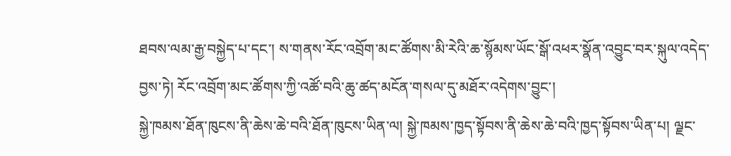ཐབས་ལམ་རྒྱ་བསྐྱེད་པ་དང་། ས་གནས་རོང་འབྲོག་མང་ཚོགས་མི་རེའི་ཆ་སྙོམས་ཡོང་སྒོ་འཕར་སྣོན་འབྱུང་བར་སྐུལ་འདེད་བྱས་ཏེ། རོང་འབྲོག་མང་ཚོགས་ཀྱི་འཚོ་བའི་ཆུ་ཚད་མངོན་གསལ་དུ་མཐོར་འདེགས་བྱུང་།
སྐྱེ་ཁམས་ཐོན་ཁུངས་ནི་ཆེས་ཆེ་བའི་ཐོན་ཁུངས་ཡིན་ལ། སྐྱེ་ཁམས་ཁྱད་སྟོབས་ནི་ཆེས་ཆེ་བའི་ཁྱད་སྟོབས་ཡིན་པ། ལྗང་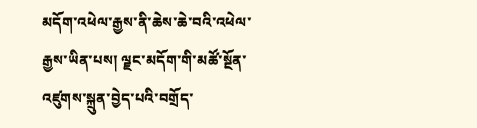མདོག་འཕེལ་རྒྱས་ནི་ཆེས་ཆེ་བའི་འཕེལ་རྒྱས་ཡིན་པས། ལྗང་མདོག་གི་མཚོ་སྔོན་འཛུགས་སྐྲུན་བྱེད་པའི་བགྲོད་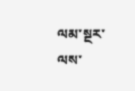ལམ་སྔར་ལས་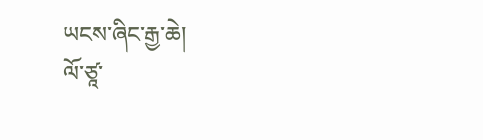ཡངས་ཞིང་རྒྱ་ཆེ།
ལོ་ཙཱ་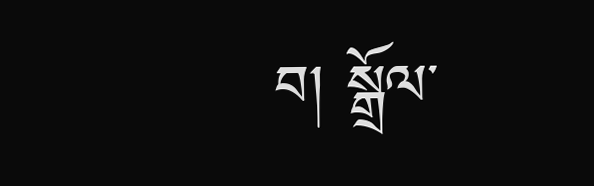བ། སྒྲོལ་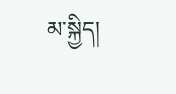མ་སྐྱིད།